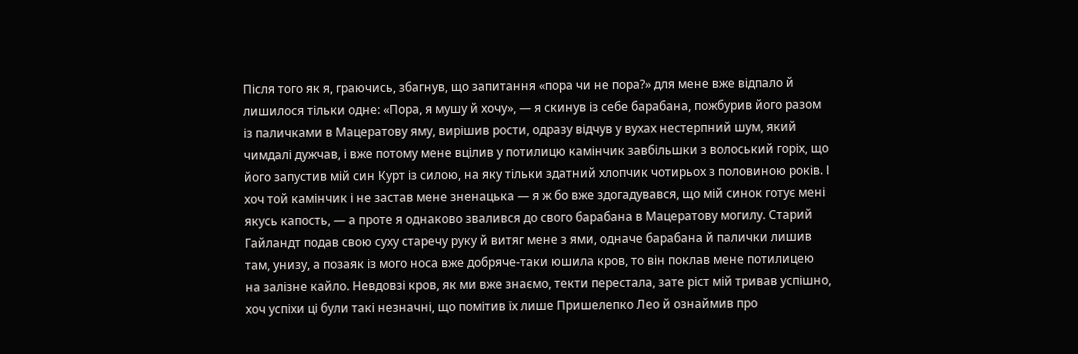Після того як я, граючись, збагнув, що запитання «пора чи не пора?» для мене вже відпало й лишилося тільки одне: «Пора, я мушу й хочу», — я скинув із себе барабана, пожбурив його разом із паличками в Мацератову яму, вирішив рости, одразу відчув у вухах нестерпний шум, який чимдалі дужчав, і вже потому мене вцілив у потилицю камінчик завбільшки з волоський горіх, що його запустив мій син Курт із силою, на яку тільки здатний хлопчик чотирьох з половиною років. І хоч той камінчик і не застав мене зненацька — я ж бо вже здогадувався, що мій синок готує мені якусь капость, — а проте я однаково звалився до свого барабана в Мацератову могилу. Старий Гайландт подав свою суху старечу руку й витяг мене з ями, одначе барабана й палички лишив там, унизу, а позаяк із мого носа вже добряче-таки юшила кров, то він поклав мене потилицею на залізне кайло. Невдовзі кров, як ми вже знаємо, текти перестала, зате ріст мій тривав успішно, хоч успіхи ці були такі незначні, що помітив їх лише Пришелепко Лео й ознаймив про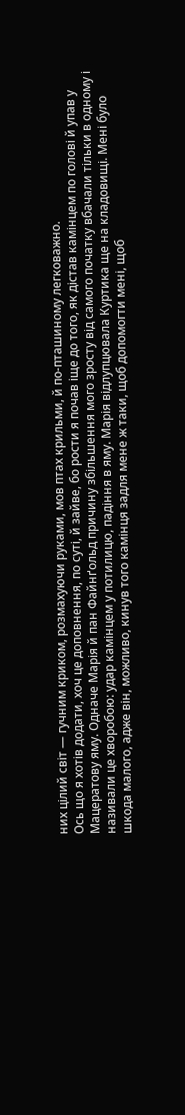них цілий світ — гучним криком, розмахуючи руками, мов птах крильми, й по-пташиному легковажно.
Ось що я хотів додати, хоч це доповнення, по суті, й зайве, бо рости я почав іще до того, як дістав камінцем по голові й упав у Мацератову яму. Одначе Марія й пан Файнґольд причину збільшення мого зросту від самого початку вбачали тільки в одному і називали це хворобою: удар камінцем у потилицю, падіння в яму. Марія відлупцювала Куртика ще на кладовищі. Мені було шкода малого, адже він, можливо, кинув того камінця задля мене ж таки, щоб допомогти мені, щоб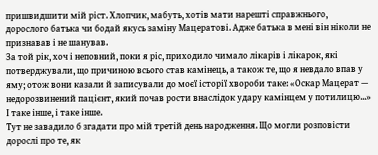пришвидшити мій ріст. Хлопчик, мабуть, хотів мати нарешті справжнього, дорослого батька чи бодай якусь заміну Мацератові. Адже батька в мені він ніколи не признавав і не шанував.
За той рік, хоч і неповний, поки я ріс, приходило чимало лікарів і лікарок, які потверджували, що причиною всього став камінець, а також те, що я невдало впав у яму; отож вони казали й записували до моєї історії хвороби таке: «Оскар Мацерат — недорозвинений пацієнт, який почав рости внаслідок удару камінцем у потилицю...» І таке інше, і таке інше.
Тут не завадило б згадати про мій третій день народження. Що могли розповісти дорослі про те, як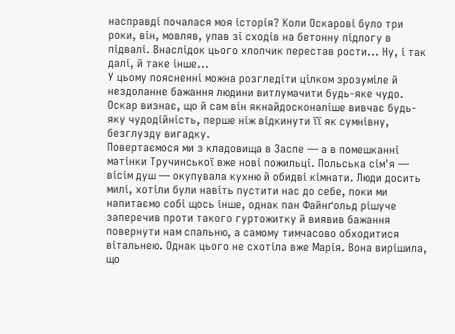насправді почалася моя історія? Коли Оскарові було три роки, він, мовляв, упав зі сходів на бетонну підлогу в підвалі. Внаслідок цього хлопчик перестав рости... Ну, і так далі, й таке інше...
У цьому поясненні можна розгледіти цілком зрозуміле й нездоланне бажання людини витлумачити будь-яке чудо. Оскар визнає, що й сам він якнайдосконаліше вивчає будь-яку чудодійність, перше ніж відкинути її як сумнівну, безглузду вигадку.
Повертаємося ми з кладовища в Заспе — а в помешканні матінки Тручинської вже нові пожильці. Польська сім'я — вісім душ — окупувала кухню й обидві кімнати. Люди досить милі, хотіли були навіть пустити нас до себе, поки ми напитаємо собі щось інше, однак пан Файнґольд рішуче заперечив проти такого гуртожитку й виявив бажання повернути нам спальню, а самому тимчасово обходитися вітальнею. Однак цього не схотіла вже Марія. Вона вирішила, що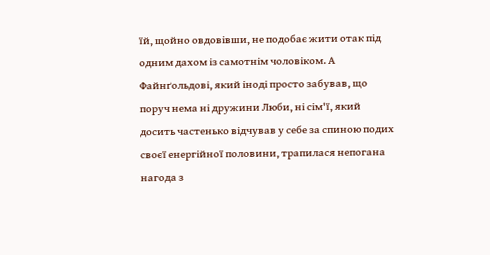їй, щойно овдовівши, не подобає жити отак під одним дахом із самотнім чоловіком. А Файнґольдові, який іноді просто забував, що поруч нема ні дружини Люби, ні сім'ї, який досить частенько відчував у себе за спиною подих своєї енергійної половини, трапилася непогана нагода з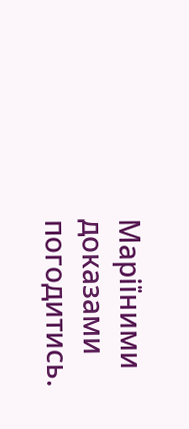Маріїними доказами погодитись.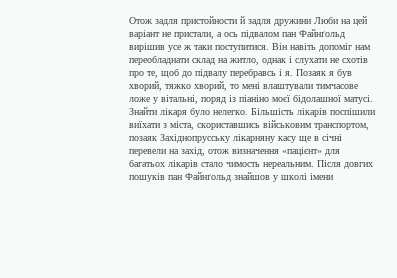Отож задля пристойности й задля дружини Люби на цей варіант не пристали, а ось підвалом пан Файнґольд вирішив усе ж таки поступитися. Він навіть допоміг нам переобладнати склад на житло, однак і слухати не схотів про те, щоб до підвалу перебравсь і я. Позаяк я був хворий, тяжко хворий, то мені влаштували тимчасове ложе у вітальні, поряд із піаніно моєї бідолашної матусі.
Знайти лікаря було нелегко. Більшість лікарів поспішили виїхати з міста, скориставшись військовим транспортом, позаяк Західнопрусську лікарняну касу ще в січні перевели на захід, отож визначення «пацієнт» для багатьох лікарів стало чимость нереальним. Після довгих пошуків пан Файнґольд знайшов у школі імени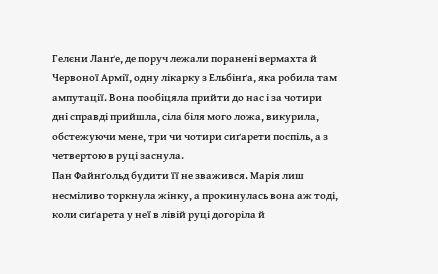Гелєни Ланґе, де поруч лежали поранені вермахта й Червоної Армії, одну лікарку з Ельбінґа, яка робила там ампутації. Вона пообіцяла прийти до нас і за чотири дні справді прийшла, сіла біля мого ложа, викурила, обстежуючи мене, три чи чотири сиґарети поспіль, а з четвертою в руці заснула.
Пан Файнґольд будити її не зважився. Марія лиш несміливо торкнула жінку, а прокинулась вона аж тоді, коли сиґарета у неї в лівій руці догоріла й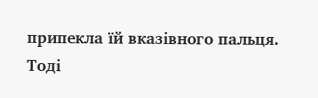припекла їй вказівного пальця. Тоді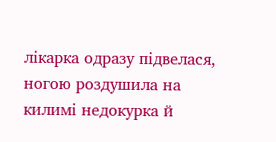лікарка одразу підвелася, ногою роздушила на килимі недокурка й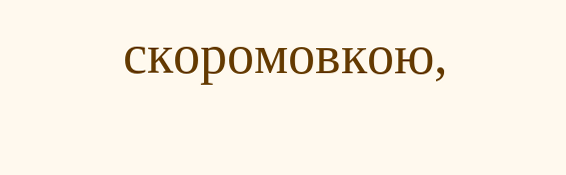скоромовкою,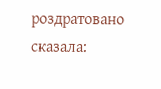роздратовано сказала: